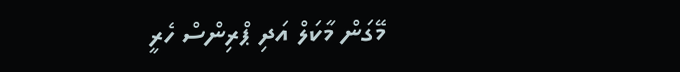މޭގަން މާކަލް އަދި ޕްރިންސް ހެރީ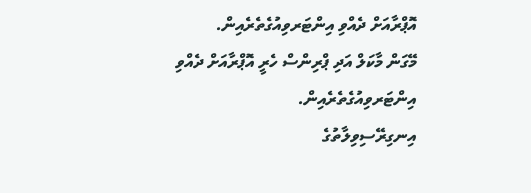އޮޕްރާއަށް ދެއްވި އިންޓަރވިއުގެތެރެއިން.
މޭގަން މާކަލް އަދި ޕްރިންސް ހެރީ އޮޕްރާއަށް ދެއްވި އިންޓަރވިއުގެތެރެއިން.
އިނގިރޭސިވިލާތުގެ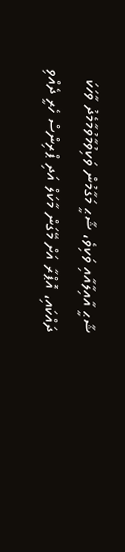ޝާޙީ އާއިލާއާއި ވަކިވެ، ޝާޙީ މަގާމުން ވަކިވުމާވުމާމެދު ވާހަކަ ދައްކައި، އޮޕްރާ އަށް މޭގަން މާކަލް އަދި ޕްރިންސް ހެރީ ދެއްވި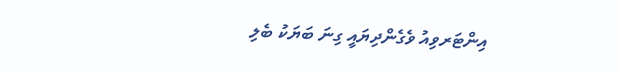އިންޓަރވިއު ވެގެންދިޔައީ ގިނަ ބަޔަކު ބެލި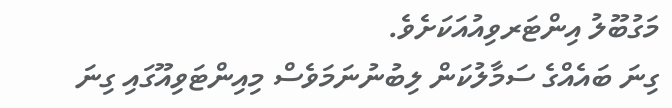މަގުބޫލު އިންޓަރވިއުއަކަށެވެ.
ގިނަ ބައެއްގެ ސަމާލުކަން ލިބުނުނަމަވެސް މިއިންޓަވިއޫގައި ގިނަ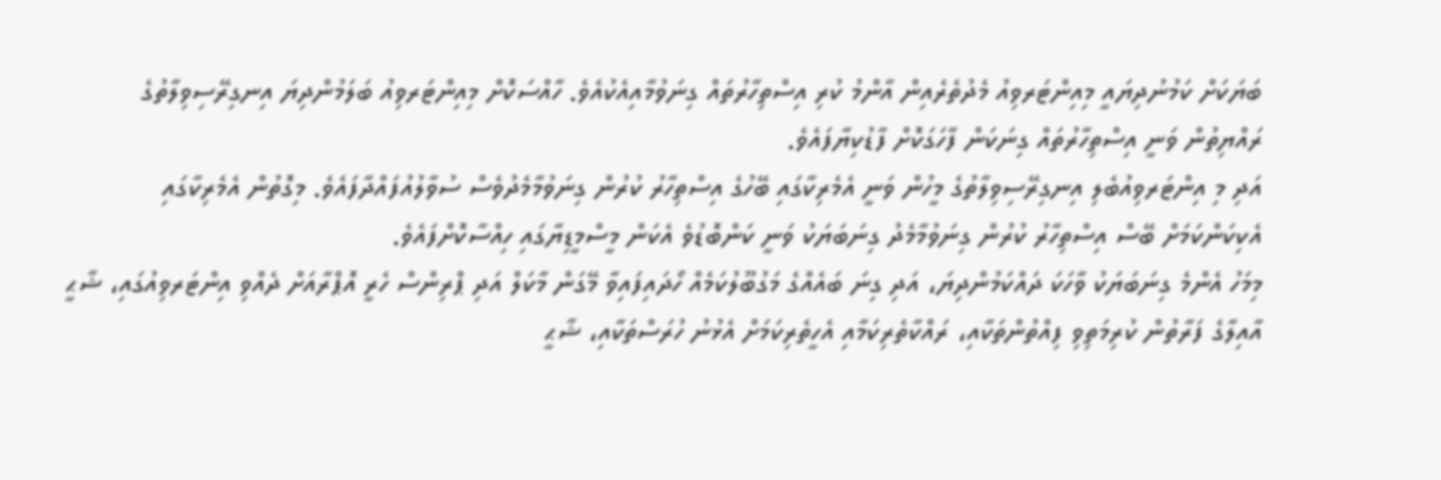ބަޔަކަށް ކަމުނުދިޔައީ މިއިންޓަރވިއު މެދުތެރެއިން އާންމު ކުރި އިސްތިހާރުތައް ގިނަވުމާއިއެކުއެވެ. ހާއްސަކޮށް މިއިންޓަރވިއު ބަލަމުންދިޔަ އިނގިރޭސިވިލާތުގެ ރައްޔިތުން ވަނީ އިސްތިހާރުތައް ގިނަކަން ފާހަގަކޮށް ފާޑުކިޔާފައެވެ.
އަދި މި އިންޓަރވިއުބެލި އިނގިރޭސިވިލާތުގެ މީހުން ވަނީ އެމެރިކާގައި ބޭހުގެ އިސްތިހާރު ކުރުން ގިނަވުމާމެދުވެސް ސުވާލުއުފައްދާފައެވެ. މިގޮތުން އެމެރިކާގައި އެކިކަންކަމަށް ބޭސް އިސްތިހާރު ކުރުން ގިނަވުމާމެދު ގިނަބަޔަކު ވަނީ ކަންބޮޑުވެ އެކަން މީސްމީޑިޔާގައި ހިއްސާކޮށްފައެވެ.
މިމަހު އެންމެ ގިނަބަޔަކު ވާހަކަ ދައްކަމުންދިޔަ، އަދި ގިނަ ބައެއްގެ މަގުބޫލުކަމެއް ހޯދައިފައިވާ މޭގަން މާކަލް އަދި ޕްރިންސް ހެރީ އޮޕްރާއަށް ދެއްވި އިންޓަރވިއުގައި، ޝާޙީ އާއިލާގެ ފަރާތުން ކުރިމަތިވި ފިއްތުންތަކާއި، ރައްކާތެރިކަމާއި އެހީތެރިކަމަށް އެޅުނު ހުރަސްތަކާއި، ޝާޙީ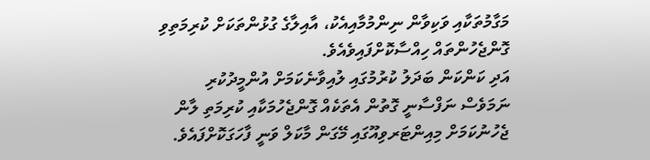މަގާމުތަކާއި ވަކިވާން ނިންމުމާއިއެކު، އާއިލާގެ ގުޅުންތަކަށް ކުރިމަތިވި ގޮންޖެހުންތައް ހިއްސާކޮށްފައިވެއެވެ.
އަދި ކަންކަން ބަދަލު ކުރުމުގައި ލުއިވާނެކަމަށް އުންމީދުކުރި ނަމަވެސް ނަފްސާނީ ގޮތުން އެތަކެއް ގޮންޖެހުމަކާއި ކުރިމަތި ލާން ޖެހުނުކަމަށް މިއިންޓަރވިއޫގައި މޭގަން މާކަލް ވަނީ ފާހަގަކޮށްފައެވެ.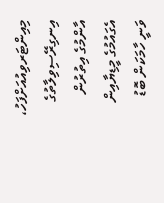މިއިންޓަރވިއުއަށްފަހު، އިނގިރޭސިވިލާތުގެ އާންމުގެ އިތުރުން އެގައުމުގެ މީޑިޔާއިން ވަނީ ހާމަކަން ބޮޑު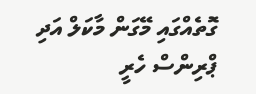ގޮތެއްގައި މޭގަން މާކަލް އަދި ޕްރިންސް ހެރީ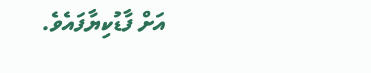އަށް ފާޑުކިޔާފައެވެ.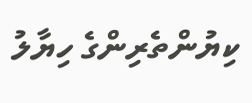ކިޔުންތެރިންގެ ހިޔާލު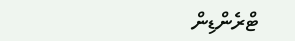ޓްރެންޑިން